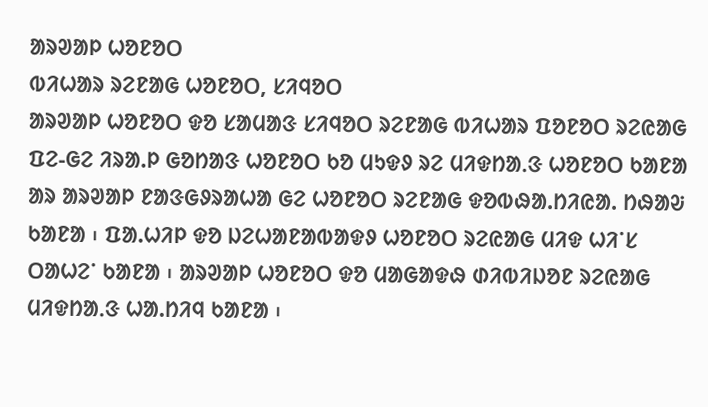ᱟᱨᱣᱟᱞ ᱦᱚᱱᱚᱛ
ᱵᱤᱦᱟᱨ ᱨᱮᱱᱟᱜ ᱦᱚᱱᱚᱛ, ᱥᱤᱧᱚᱛ
ᱟᱨᱣᱟᱞ ᱦᱚᱱᱚᱛ ᱫᱚ ᱥᱟᱢᱟᱝ ᱥᱤᱧᱚᱛ ᱨᱮᱱᱟᱜ ᱵᱤᱦᱟᱨ ᱯᱚᱱᱚᱛ ᱨᱮᱭᱟᱜ ᱯᱮ-ᱜᱮ ᱤᱨᱟ.ᱞ ᱜᱚᱴᱟᱝ ᱦᱚᱱᱚᱛ ᱠᱚ ᱢᱩᱫᱽ ᱨᱮ ᱢᱤᱫᱴᱟᱹᱝ ᱦᱚᱱᱚᱛ ᱠᱟᱱᱟ ᱟᱨ ᱟᱨᱣᱟᱞ ᱱᱟᱝᱜᱽᱨᱟᱦᱟ ᱜᱮ ᱦᱚᱱᱚᱛ ᱨᱮᱱᱟᱜ ᱫᱚᱵᱷᱟ.ᱴᱤᱭᱟ. ᱴᱷᱟᱶ ᱠᱟᱱᱟ ᱾ ᱯᱟ.ᱦᱤᱞ ᱫᱚ ᱡᱮᱦᱟᱱᱟᱵᱟᱫᱽ ᱦᱚᱱᱚᱛ ᱨᱮᱭᱟᱜ ᱢᱤᱫ ᱦᱤᱸᱥ ᱛᱟᱦᱮᱸ ᱠᱟᱱᱟ ᱾ ᱟᱨᱣᱟᱞ ᱦᱚᱱᱚᱛ ᱫᱚ ᱢᱟᱜᱟᱫᱷ ᱰᱤᱵᱤᱡᱚᱱ ᱨᱮᱭᱟᱜ ᱢᱤᱫᱴᱟᱹᱝ ᱦᱟ.ᱴᱤᱧ ᱠᱟᱱᱟ ᱾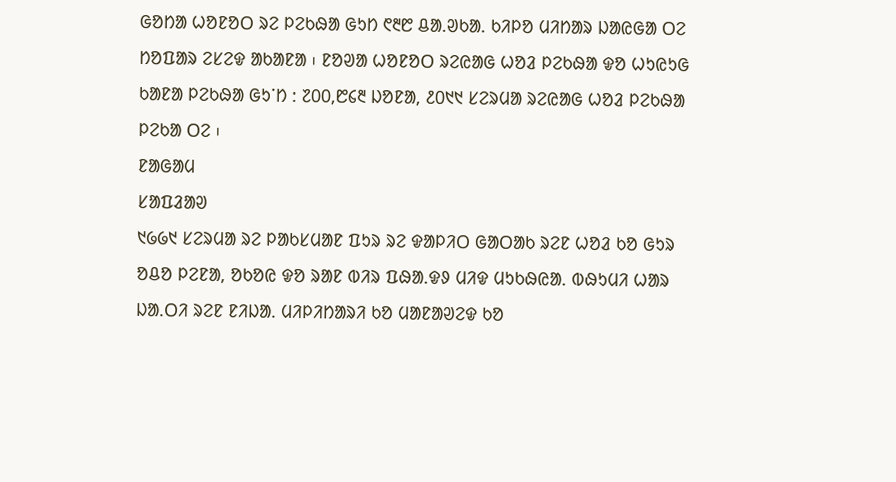ᱜᱚᱴᱟ ᱦᱚᱱᱚᱛ ᱨᱮ ᱞᱮᱠᱷᱟ ᱜᱩᱴ ᱖᱓᱘ ᱪᱟ.ᱣᱠᱟ. ᱠᱤᱞᱚ ᱢᱤᱴᱟᱨ ᱡᱟᱭᱜᱟ ᱛᱮ ᱴᱚᱯᱟᱨ ᱮᱥᱮᱫ ᱟᱠᱟᱱᱟ ᱾ ᱱᱚᱣᱟ ᱦᱚᱱᱚᱛ ᱨᱮᱭᱟᱜ ᱦᱚᱲ ᱞᱮᱠᱷᱟ ᱫᱚ ᱦᱩᱭᱩᱜ ᱠᱟᱱᱟ ᱞᱮᱠᱷᱟ ᱜᱩᱸᱴ : ᱗00,᱘᱔᱓ ᱡᱚᱱᱟ, ᱒᱐᱑᱑ ᱥᱮᱨᱢᱟ ᱨᱮᱭᱟᱜ ᱦᱚᱲ ᱞᱮᱠᱷᱟ ᱞᱮᱠᱟ ᱛᱮ ᱾
ᱱᱟᱜᱟᱢ
ᱥᱟᱯᱲᱟᱣ
᱑᱙᱙᱑ ᱥᱮᱨᱢᱟ ᱨᱮ ᱞᱟᱠᱥᱢᱟᱱ ᱯᱩᱨ ᱨᱮ ᱫᱟᱞᱤᱛ ᱜᱟᱛᱟᱠ ᱨᱮᱱ ᱦᱚᱲ ᱠᱚ ᱜᱩᱨ ᱚᱪᱚ ᱞᱮᱱᱟ, ᱚᱠᱚᱭ ᱫᱚ ᱨᱟᱱ ᱵᱤᱨ ᱯᱷᱟ.ᱫᱽ ᱢᱤᱫ ᱢᱩᱠᱷᱭᱟ. ᱵᱷᱩᱢᱤ ᱦᱟᱨ ᱡᱟ.ᱛᱤ ᱨᱮᱱ ᱱᱤᱡᱟ. ᱢᱤᱞᱤᱴᱟᱨᱤ ᱠᱚ ᱢᱟᱱᱟᱣᱮᱫ ᱠᱚ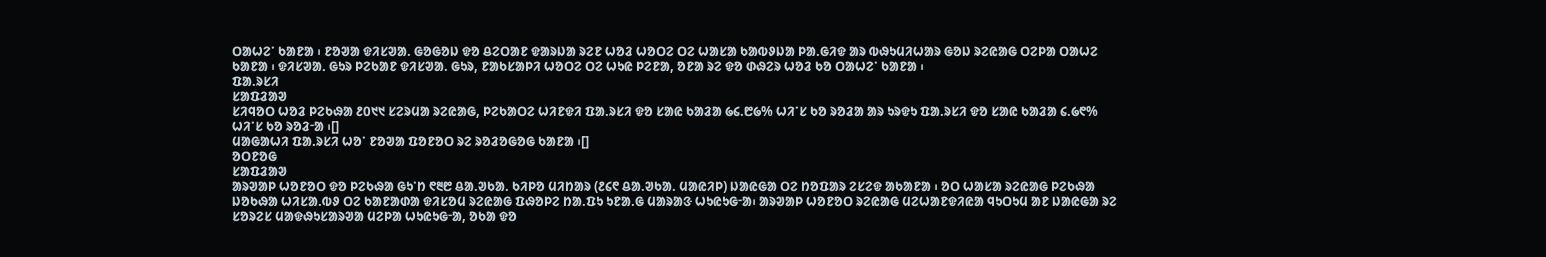ᱛᱟᱦᱮᱸ ᱠᱟᱱᱟ ᱾ ᱱᱚᱣᱟ ᱫᱤᱥᱣᱟ. ᱜᱚᱜᱚᱡ ᱫᱚ ᱪᱮᱛᱟᱱ ᱫᱟᱨᱡᱟ ᱨᱮᱱ ᱦᱚᱲ ᱦᱚᱛᱮ ᱛᱮ ᱦᱟᱥᱟ ᱠᱟᱵᱽᱡᱟ ᱞᱟ.ᱜᱤᱫ ᱟᱨ ᱵᱷᱩᱢᱤᱦᱟᱨ ᱜᱚᱡ ᱨᱮᱭᱟᱜ ᱛᱮᱞᱟ ᱛᱟᱦᱮ ᱠᱟᱱᱟ ᱾ ᱫᱤᱥᱣᱟᱹ ᱜᱩᱨ ᱞᱮᱠᱟᱱ ᱫᱤᱥᱣᱟ. ᱜᱩᱨ, ᱱᱟᱠᱥᱟᱞᱤ ᱦᱚᱛᱮ ᱛᱮ ᱦᱩᱭ ᱞᱮᱱᱟ, ᱚᱱᱟ ᱨᱮ ᱫᱚ ᱰᱷᱮᱨ ᱦᱚᱲ ᱠᱚ ᱛᱟᱦᱮᱸ ᱠᱟᱱᱟ ᱾
ᱯᱟ.ᱨᱥᱤ
ᱥᱟᱯᱲᱟᱣ
ᱥᱤᱧᱚᱛ ᱦᱚᱲ ᱞᱮᱠᱷᱟ ᱒᱐᱑᱑ ᱥᱮᱨᱢᱟ ᱨᱮᱭᱟᱜ, ᱞᱮᱠᱟᱛᱮ ᱦᱤᱱᱫᱤ ᱯᱟ.ᱨᱥᱤ ᱫᱚ ᱥᱟᱭ ᱠᱟᱲᱟ ᱙᱔.᱘᱙% ᱦᱤᱸᱥ ᱠᱚ ᱨᱚᱲᱟ ᱟᱨ ᱩᱨᱫᱩ ᱯᱟ.ᱨᱥᱤ ᱫᱚ ᱥᱟᱭ ᱠᱟᱲᱟ ᱔.᱙᱖% ᱦᱤᱸᱥ ᱠᱚ ᱨᱚᱲᱼᱟ ᱾[]
ᱢᱟᱜᱟᱦᱤ ᱯᱟ.ᱨᱥᱤ ᱦᱚᱸ ᱱᱚᱣᱟ ᱯᱚᱱᱚᱛ ᱨᱮ ᱨᱚᱲᱚᱜᱚᱜ ᱠᱟᱱᱟ ᱾[]
ᱚᱛᱱᱚᱜ
ᱥᱟᱯᱲᱟᱣ
ᱟᱨᱣᱟᱞ ᱦᱚᱱᱚᱛ ᱫᱚ ᱞᱮᱠᱷᱟ ᱜᱩᱸᱴ ᱖᱓᱘ ᱪᱟ.ᱣᱠᱟ. ᱠᱤᱞᱚ ᱢᱤᱴᱟᱨ (᱒᱔᱖ ᱪᱟ.ᱣᱠᱟ. ᱢᱟᱭᱤᱞ) ᱡᱟᱭᱜᱟ ᱛᱮ ᱴᱚᱯᱟᱨ ᱮᱥᱮᱫ ᱟᱠᱟᱱᱟ ᱾ ᱚᱛ ᱦᱟᱥᱟ ᱨᱮᱭᱟᱜ ᱞᱮᱠᱷᱟ ᱡᱚᱠᱷᱟ ᱦᱤᱥᱟ.ᱵᱽ ᱛᱮ ᱠᱟᱱᱟᱰᱟ ᱫᱤᱥᱚᱢ ᱨᱮᱭᱟᱜ ᱯᱷᱚᱞᱮ ᱴᱟ.ᱯᱩ ᱩᱱᱟ.ᱜ ᱢᱟᱨᱟᱝ ᱦᱩᱭᱩᱜᱼᱟ᱾ ᱟᱨᱣᱟᱞ ᱦᱚᱱᱚᱛ ᱨᱮᱭᱟᱜ ᱢᱮᱦᱟᱱᱫᱤᱭᱟ ᱧᱩᱛᱩᱢ ᱟᱱ ᱡᱟᱭᱜᱟ ᱨᱮ ᱥᱚᱨᱮᱥ ᱢᱟᱫᱷᱩᱥᱟᱨᱣᱟ ᱢᱮᱞᱟ ᱦᱩᱭᱩᱜᱼᱟ, ᱚᱠᱟ ᱫᱚ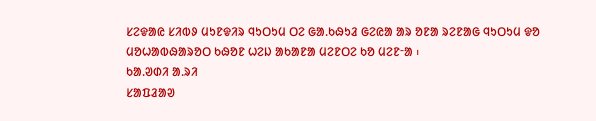ᱥᱮᱫᱟᱭ ᱥᱤᱵᱽ ᱢᱩᱱᱫᱤᱨ ᱧᱩᱛᱩᱢ ᱛᱮ ᱜᱟ.ᱠᱷᱩᱲ ᱜᱮᱭᱟ ᱟᱨ ᱚᱱᱟ ᱨᱮᱱᱟᱜ ᱧᱩᱛᱩᱢ ᱫᱚ ᱢᱚᱦᱟᱵᱷᱟᱨᱚᱛ ᱠᱷᱚᱱ ᱦᱮᱡ ᱟᱠᱟᱱᱟ ᱢᱮᱱᱛᱮ ᱠᱚ ᱢᱮᱱᱼᱟ ᱾
ᱠᱟ.ᱣᱰᱤ ᱟ.ᱨᱤ
ᱥᱟᱯᱲᱟᱣ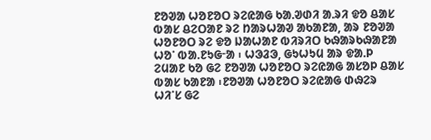ᱱᱚᱣᱟ ᱦᱚᱱᱚᱛ ᱨᱮᱭᱟᱜ ᱠᱟ.ᱣᱰᱤ ᱟ.ᱨᱤ ᱫᱚ ᱪᱟᱥ ᱵᱟᱥ ᱪᱮᱛᱟᱱ ᱨᱮ ᱴᱟᱨᱦᱟᱣ ᱟᱠᱟᱱᱟ, ᱟᱨ ᱱᱚᱣᱟ ᱦᱚᱱᱚᱛ ᱨᱮ ᱫᱚ ᱡᱟᱦᱟᱱ ᱵᱤᱨᱤᱛ ᱠᱷᱟᱨᱠᱷᱟᱱᱟ ᱦᱚᱸ ᱵᱟ.ᱱᱩᱜᱼᱟ ᱾ ᱦᱳᱲᱳ, ᱜᱩᱦᱩᱢ ᱟᱨ ᱫᱟ.ᱞ ᱮᱢᱟᱱ ᱠᱚ ᱜᱮ ᱱᱚᱣᱟ ᱦᱚᱱᱚᱛ ᱨᱮᱭᱟᱜ ᱟᱥᱚᱞ ᱪᱟᱥ ᱵᱟᱥ ᱠᱟᱱᱟ ᱾ᱱᱚᱣᱟ ᱦᱚᱱᱚᱛ ᱨᱮᱭᱟᱜ ᱰᱷᱮᱨ ᱦᱤᱸᱥ ᱜᱮ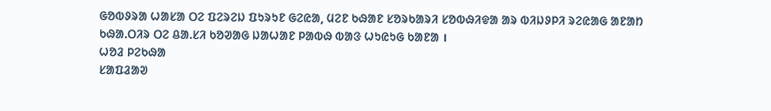ᱜᱚᱵᱽᱨᱟ ᱦᱟᱥᱟ ᱛᱮ ᱯᱮᱨᱮᱡ ᱯᱩᱨᱩᱱ ᱜᱮᱭᱟ, ᱢᱮᱱ ᱠᱷᱟᱱ ᱥᱚᱨᱠᱟᱨᱤ ᱥᱚᱵᱷᱤᱫᱟ ᱟᱨ ᱵᱤᱡᱽᱞᱤ ᱨᱮᱭᱟᱜ ᱟᱱᱟᱴ ᱠᱷᱟ.ᱛᱤᱨ ᱛᱮ ᱪᱟ.ᱥᱤ ᱠᱚᱣᱟᱜ ᱡᱟᱦᱟᱱ ᱞᱟᱵᱷ ᱵᱟᱝ ᱦᱩᱭᱩᱜ ᱠᱟᱱᱟ ।
ᱦᱚᱲ ᱞᱮᱠᱷᱟ
ᱥᱟᱯᱲᱟᱣ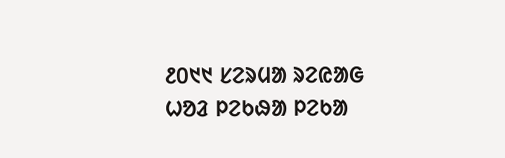᱒᱐᱑᱑ ᱥᱮᱨᱢᱟ ᱨᱮᱭᱟᱜ ᱦᱚᱲ ᱞᱮᱠᱷᱟ ᱞᱮᱠᱟ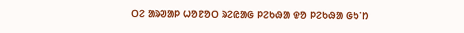ᱛᱮ ᱟᱨᱣᱟᱞ ᱦᱚᱱᱚᱛ ᱨᱮᱭᱟᱜ ᱞᱮᱠᱷᱟ ᱫᱚ ᱞᱮᱠᱷᱟ ᱜᱩᱸᱴ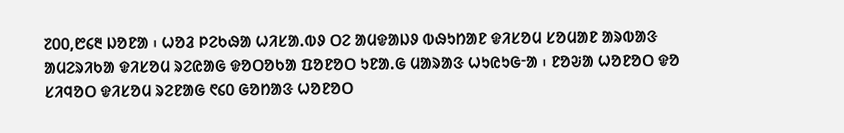᱗᱐᱐,᱘᱔᱓ ᱡᱚᱱᱟ ᱾ ᱦᱚᱲ ᱞᱮᱠᱷᱟ ᱦᱤᱥᱟ.ᱵᱽ ᱛᱮ ᱟᱢᱫᱟᱡᱽ ᱵᱷᱩᱴᱟᱱ ᱫᱤᱥᱚᱢ ᱥᱚᱢᱟᱱ ᱟᱨᱵᱟᱝ ᱟᱢᱮᱨᱤᱠᱟ ᱫᱤᱥᱚᱢ ᱨᱮᱭᱟᱜ ᱫᱚᱛᱚᱠᱟ ᱯᱚᱱᱚᱛ ᱩᱱᱟ.ᱜ ᱢᱟᱨᱟᱝ ᱦᱩᱭᱩᱜᱼᱟ ᱾ ᱱᱚᱶᱟ ᱦᱚᱱᱚᱛ ᱫᱚ ᱥᱤᱧᱚᱛ ᱫᱤᱥᱚᱢ ᱨᱮᱱᱟᱜ ᱖᱔᱐ ᱜᱚᱴᱟᱝ ᱦᱚᱱᱚᱛ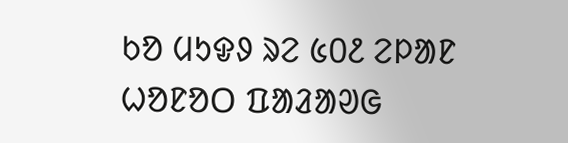ᱠᱚ ᱢᱩᱫᱽ ᱨᱮ ᱕᱐᱒ ᱮᱞᱟᱱ ᱦᱚᱱᱚᱛ ᱯᱟᱲᱟᱣᱜ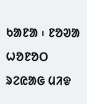ᱠᱟᱱᱟ ᱾ ᱱᱚᱣᱟ ᱦᱚᱱᱚᱛ ᱨᱮᱭᱟᱜ ᱢᱤᱫ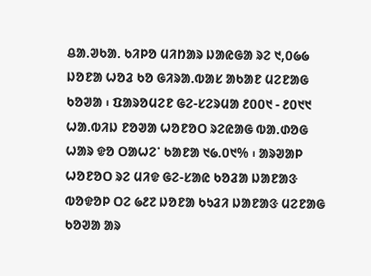ᱪᱟ.ᱣᱠᱟ. ᱠᱤᱞᱚ ᱢᱤᱴᱟᱨ ᱡᱟᱭᱜᱟ ᱨᱮ ᱑,᱐᱙᱙ ᱡᱚᱱᱟ ᱦᱚᱲ ᱠᱚ ᱜᱤᱨᱟ.ᱵᱟᱥ ᱟᱠᱟᱱ ᱢᱮᱱᱟᱜ ᱠᱚᱣᱟ ᱾ ᱯᱟᱨᱚᱢᱮᱱ ᱜᱮ-ᱥᱮᱨᱢᱟ ᱒᱐᱐᱑ - ᱒᱐᱑᱑ ᱦᱟ.ᱵᱤᱡ ᱱᱚᱣᱟ ᱦᱚᱱᱚᱛ ᱨᱮᱭᱟᱜ ᱵᱟ.ᱰᱚᱜ ᱦᱟᱨ ᱫᱚ ᱛᱟᱦᱮᱸ ᱠᱟᱱᱟ ᱑᱙.᱐᱑% ᱾ ᱟᱨᱣᱟᱞ ᱦᱚᱱᱚᱛ ᱨᱮ ᱢᱤᱫ ᱜᱮ-ᱥᱟᱭ ᱠᱚᱲᱟ ᱡᱟᱱᱟᱝ ᱵᱚᱫᱚᱞ ᱛᱮ ᱙᱒᱗ ᱡᱚᱱᱟ ᱠᱩᱲᱤ ᱡᱟᱱᱟᱝ ᱢᱮᱱᱟᱜ ᱠᱚᱣᱟ ᱟᱨ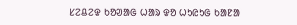ᱥᱮᱪᱮᱫ ᱠᱚᱣᱟᱜ ᱦᱟᱨ ᱫᱚ ᱦᱩᱭᱩᱜ ᱠᱟᱱᱟ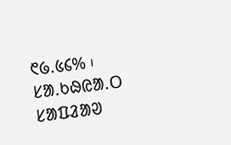᱖᱙.᱕᱔% ᱾
ᱥᱟ.ᱠᱷᱭᱟ.ᱛ
ᱥᱟᱯᱲᱟᱣ